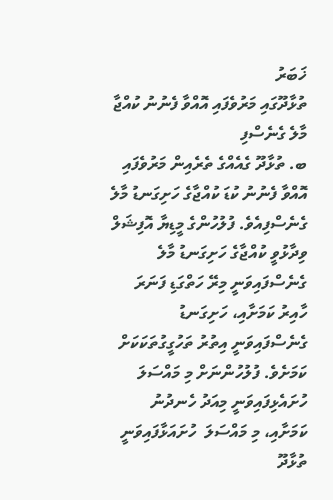ޚަބަރު
ތުޅާދޫގައި މަރުވެފައި އޮއްވާ ފެނުނު ކުއްޖާ މާލެ ގެނެސްފި
ބ. ތުޅާދޫ ގެއެއްގެ ތެރެއިން މަރުވެފައި އޮއްވާ ފެނުނު ކުޑަ ކުއްޖާގެ ހަށިގަނޑު މާލެ ގެނެސްފިއެވެ. ފުލުހުންގެ މީޑިޔާ އޮފިޝަލް ވިދާޅުވީ ކުއްޖާގެ ހަށިގަނޑު މާލެ ގެނެސްފައިވަނީ މިރޭ ހަތްގަޑި ފަނަރަ ހާއިރު ކަމަށާއި، ހަށިގަނޑު ގެނެސްފައިވަނީ އިތުރު ތަހުގީގުތަކަކަށް ކަމަށެވެ. ފުލުހުންނަށް މި މައްސަލަ ހުށައެޅިފައިވަނީ މިއަދު ހެނދުނު ކަމަށާއި، މި މައްސަލަ  ހުށައަޅާފައިވަނީ ތުޅާދޫ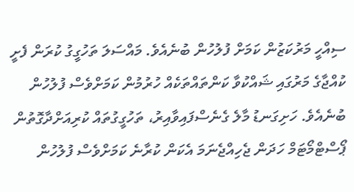ސިއްހީ މަރުކަޒުން ކަމަށް ފުލުހުން ބުނެއެވެ. މައްސަލަ ތަހުގީގު ކުރަން ފެށީ ކުއްޖާގެ މަރުގައި ޝައްކުވާ ކަންތައްތަކެއް ހުރުމުން ކަމަށްވެސް ފުލުހުން ބުނެއެވެ. ހަށިގަނޑު މާލެ ގެނެސްފައިވާއިރު، ތަހުގީގުތައް ކުރިއަށްދާގޮތުން ޕޯސްޓްމޯޓަމް ހަދަން ޖެހިއްޖެނަމަ އެކަން ކުރާނެ ކަމަށްވެސް ފުލުހުން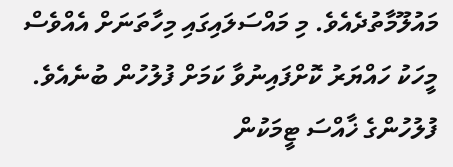މައުލޫމާތުދެއެވެ. މި މައްސަލައިގައި މިހާތަނަށް އެއްވެސް މީހަކު ހައްޔަރު ކޮށްފައިނުވާ ކަމަށް ފުލުހުން ބުނެއެވެ. ފުލުހުންގެ ޚާއްސަ ޓީމަކުން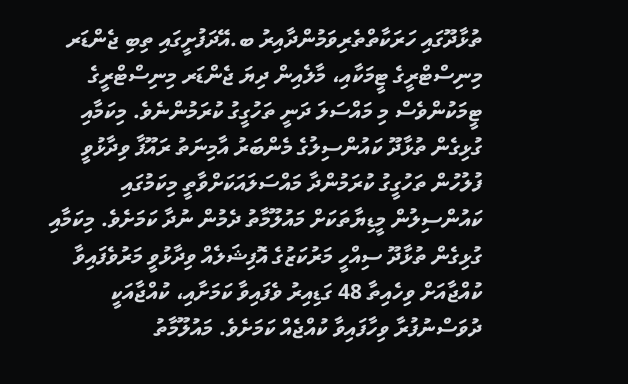ތުޅާދޫގައި ހަރަކާތްތެރިވަމުންދާއިރު ބ.އޭދަފުށީގައި ތިބި ޖެންޑަރ މިނިސްޓްރީގެ ޓީމަކާއި، މާލެއިން ދިޔަ ޖެންޑަރ މިނިސްޓްރީގެ ޓީމަކުންވެސް މި މައްސަލަ ދަނީ ތަހުގީގު ކުރަމުންނެވެ. މިކަމާއި ގުޅިގެން ތުޅާދޫ ކައުންސިލުގެ މެންބަރު އާމިނަތު ރައޫފާ ވިދާޅުވީ ފުލުހުން ތަހުގީގު ކުރަމުންދާ މައްސަލައަކަށްވާތީ މިކަމުގައި ކައުންސިލުން މީޑިޔާތަކަށް މައުލޫމާތު ދެމުން ނުދާ ކަމަށެވެ. މިކަމާއި ގުޅިގެން ތުޅާދޫ ސިއްހީ މަރުކަޒުގެ އޮފިޝަލެއް ވިދާޅުވީ މަރުވެފައިވާ ކުއްޖާއަށް ވިހެއިތާ 48 ގަޑިއިރު ވެފައިވާ ކަމަށާއި، ކުއްޖާއަކީ ދުވަސްނުފުރާ ވިހާފައިވާ ކުއްޖެއް ކަމަށެވެ. މައުލޫމާތު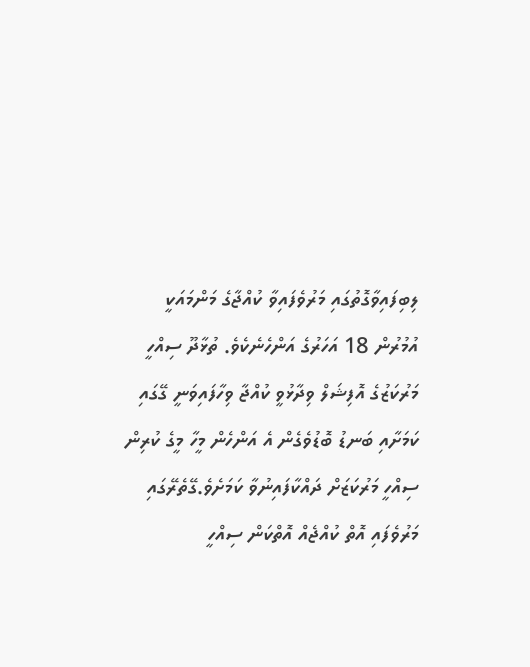ލިބިފައިވާގޮތުގައި މަރުވެފައިވާ ކުއްޖާގެ މަންމައަކީ އުމުރުން 18 އަހަރުގެ އަންހެނެކެވެ. ތުޅާދޫ ސިއްހީ މަރުކަޒުގެ އޮފިޝަލް ވިދާޅުވީ ކުއްޖާ ވިހާފައިވަނީ ގޭގައި ކަމަށާއި ބަނޑު ބޮޑުވެގެން އެ އަންހެން މީހާ މީގެ ކުރިން ސިއްހީ މަރުކަޒަށް ދައްކާފައިނުވާ ކަމަށެވެ.ގޭތެރޭގައި މަރުވެފައި އޮތް ކުއްޖެއް އޮތްކަން ސިއްހީ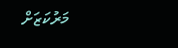މަރުކަޒަށް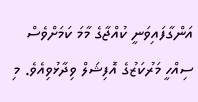އަންގާފައިވަނީ ކުއްޖާގެ މާމަ ކަމަށްވެސް ސިއްހީ މަރުކަޒުގެ އޮފިޝަލް ވިދާޅުވިއެވެ. މި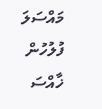މައްސަލަ ފުލުހުން ޚާއްސަ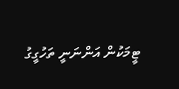ޓީމަކުން އަންނަނީ ތަހުގީގު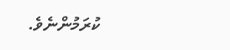ކުރަމުންނެވެ.